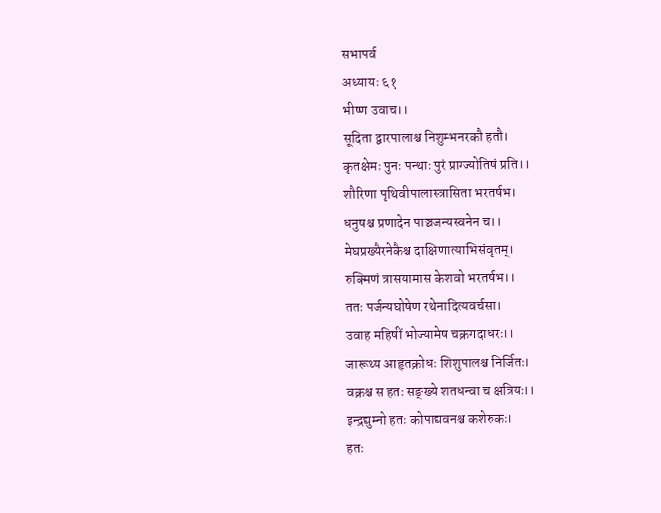सभापर्व
अध्यायः ६१
भीष्ण उवाच।।
सूदिता द्वारपालाश्च निशुम्भनरकौ हतौ।
कृतक्षेमः पुनः पन्थाः पुरं प्राग्ज्योतिषं प्रति।।
शौरिणा पृथिवीपालास्त्रासिता भरतर्षभ।
धनुषश्च प्रणादेन पाञ्चजन्यस्वनेन च।।
मेघप्रख्यैरनेकैश्च दाक्षिणात्याभिसंवृतम्।
रुक्मिणं त्रासयामास केशवो भरतर्षभ।।
ततः पर्जन्यघोषेण रथेनादित्यवर्चसा।
उवाह महिषीं भोज्यामेष चक्रगदाधरः।।
जारूथ्य आहृतक्रोधः शिशुपालश्च निर्जितः।
वक्रश्च स हतः सङ्ख्ये शतधन्वा च क्षत्रियः।।
इन्द्रद्युम्नो हतः कोपाद्यवनश्च कशेरुकः।
हतः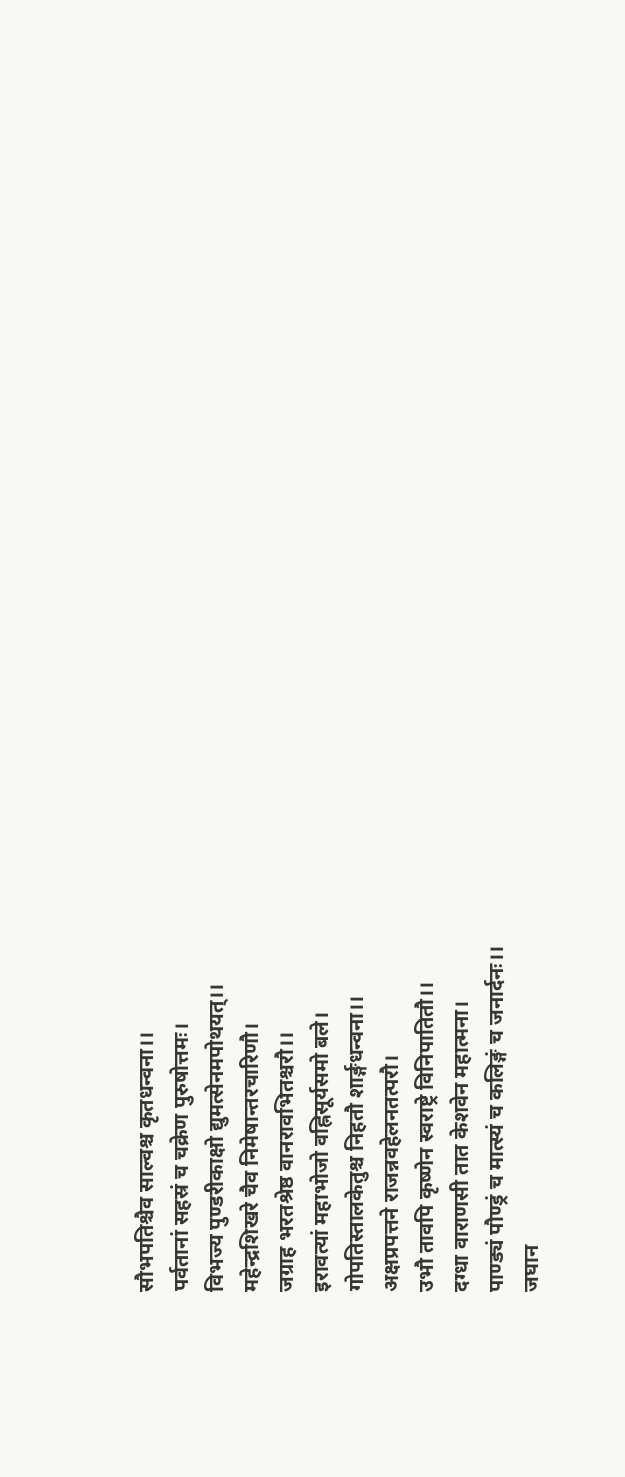सौभपतिश्चैव साल्वश्च कृतधन्वना।।
पर्वतानां सहस्रं च चक्रेण पुरुषोत्तमः।
विभज्य पुण्डरीकाक्षो द्युमत्सेनमपोथयत्।।
महेन्द्रशिखरे चैव निमेषान्तरचारिणौ।
जग्राह भरतश्रेष्ठ वानरावभितश्चरौ।।
इरावत्यां महाभोजो वह्निसूर्यसमो बले।
गोपतिस्तालकेतुश्च निहतौ शार्ङ्गधन्वना।।
अक्षप्रपत्तने राजन्नवहेलनतत्परौ।
उभौ तावपि कृष्णेन स्वराष्ट्रे विनिपातितौ।।
दग्धा वाराणसी तात केशवेन महात्मना।
पाण्ड्यं पौण्ड्रं च मात्स्यं च कलिङ्गं च जनार्दनः।।
जघान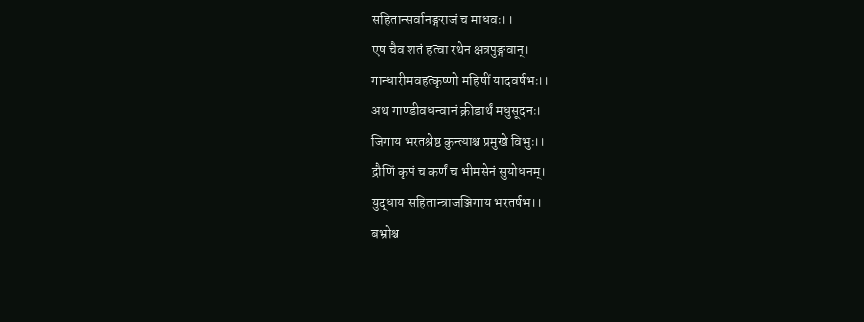सहितान्सर्वानङ्गराजं च माधवः।।
एष चैव शतं हत्वा रथेन क्षत्रपुङ्गवान्।
गान्धारीमवहत्कृष्णो महिषीं यादवर्षभः।।
अथ गाण्डीवधन्वानं क्रीडार्थं मधुसूदनः।
जिगाय भरतश्रेष्ठ कुन्त्याश्च प्रमुखे विभुः।।
द्रौणिं कृपं च कर्णं च भीमसेनं सुयोधनम्।
युद्धाय सहितान्त्राजञ्जिगाय भरतर्षभ।।
बभ्रोश्च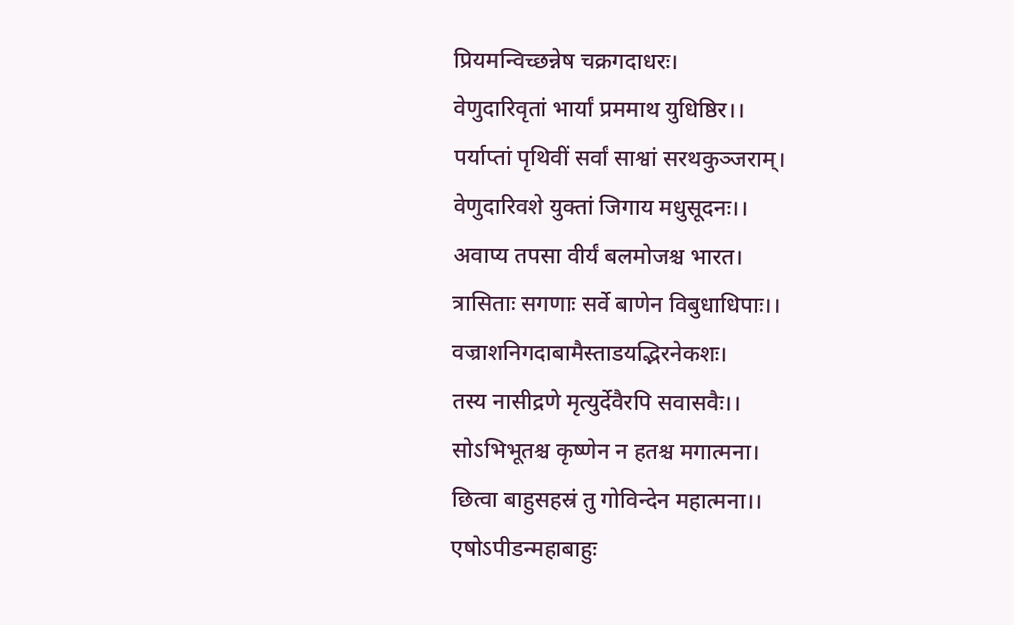प्रियमन्विच्छन्नेष चक्रगदाधरः।
वेणुदारिवृतां भार्यां प्रममाथ युधिष्ठिर।।
पर्याप्तां पृथिवीं सर्वां साश्वां सरथकुञ्जराम्।
वेणुदारिवशे युक्तां जिगाय मधुसूदनः।।
अवाप्य तपसा वीर्यं बलमोजश्च भारत।
त्रासिताः सगणाः सर्वे बाणेन विबुधाधिपाः।।
वज्राशनिगदाबामैस्ताडयद्भिरनेकशः।
तस्य नासीद्रणे मृत्युर्देवैरपि सवासवैः।।
सोऽभिभूतश्च कृष्णेन न हतश्च मगात्मना।
छित्वा बाहुसहस्रं तु गोविन्देन महात्मना।।
एषोऽपीडन्महाबाहुः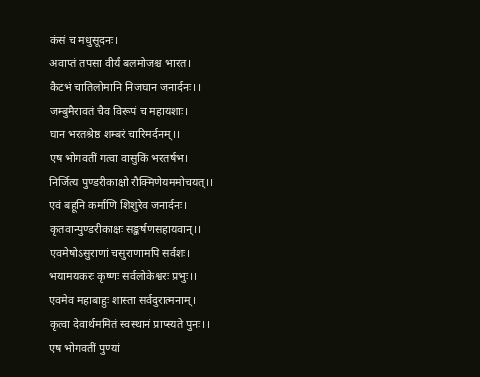कंसं च मधुसूदनः।
अवाप्तं तपसा वीर्यं बलमोजश्च भारत।
कैटभं चातिलोमानि निजघान जनार्दनः।।
जम्बुमैरावतं चैव विरूपं च महायशाः।
घान भरतश्रेष्ठ शम्बरं चारिमर्दनम्।।
एष भोगवतीं गत्वा वासुकिं भरतर्षभ।
निर्जित्य पुण्डरीकाक्षो रौक्मिणेयममोचयत्।।
एवं बहूनि कर्माणि शिशुरेव जनार्दनः।
कृतवान्पुण्डरीकाक्षः सङ्कर्षणसहायवान्।।
एवमेषोऽसुराणां चसुराणामपि सर्वशः।
भयामयकरः कृष्णः सर्वलोकेश्वरः प्रभुः।।
एवमेव महाबाहुः शास्ता सर्वदुरात्मनाम्।
कृत्वा देवार्थममितं स्वस्थानं प्राप्स्यते पुनः।।
एष भोगवतीं पुण्यां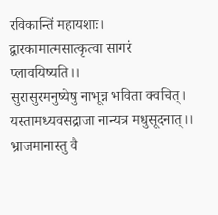रविकान्तिं महायशाः।
द्वारकामात्मसात्कृत्वा सागरं प्लावयिष्यति।।
सुरासुरमनुष्येषु नाभून्न भविता क्वचित्।
यस्तामध्यवसद्राजा नान्यत्र मधुसूदनात्।।
भ्राजमानास्तु वै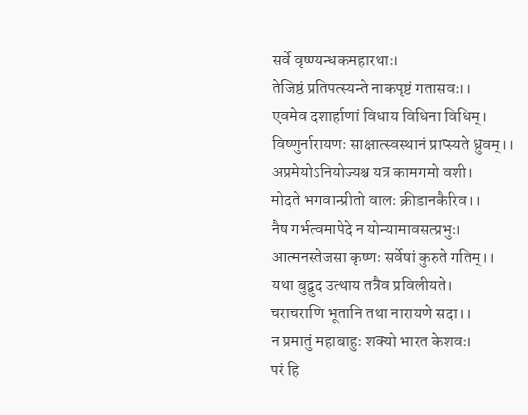सर्वे वृष्ण्यन्धकमहारथाः।
तेजिष्ठं प्रतिपत्स्यन्ते नाकपृष्टं गतासवः।।
एवमेव दशार्हाणां विधाय विधिना विधिम्।
विष्णुर्नारायणः साक्षात्स्वस्थानं प्राप्स्यते ध्रुवम्।।
अप्रमेयोऽनियोज्यश्च यत्र कामगमो वशी।
मोदते भगवान्प्रीतो वालः क्रीडानकैरिव।।
नैष गर्भत्वमापेदे न योन्यामावसत्प्रभुः।
आत्मनस्तेजसा कृष्णः सर्वेषां कुरुते गतिम्।।
यथा बुद्बुद उत्थाय तत्रैव प्रविलीयते।
चराचराणि भूतानि तथा नारायणे सदा।।
न प्रमातुं महाबाहुः शक्यो भारत केशवः।
परं हि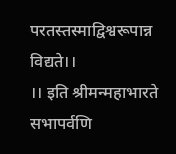परतस्तस्माद्विश्वरूपान्न विद्यते।।
।। इति श्रीमन्महाभारते सभापर्वणि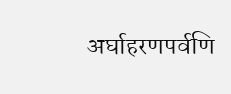अर्घाहरणपर्वणि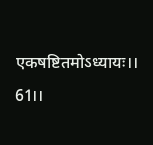एकषष्टितमोऽध्यायः।। 61।।